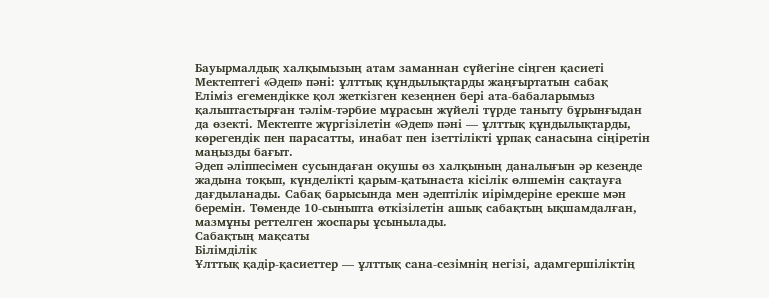Бауырмалдық халқымызың атам заманнан сүйегіне сіңген қасиеті
Мектептегі «Әдеп» пәні: ұлттық құндылықтарды жаңғыртатын сабақ
Еліміз егемендікке қол жеткізген кезеңнен бері ата-бабаларымыз қалыптастырған тәлім-тәрбие мұрасын жүйелі түрде таныту бұрынғыдан да өзекті. Мектепте жүргізілетін «Әдеп» пәні — ұлттық құндылықтарды, көрегендік пен парасатты, инабат пен ізеттілікті ұрпақ санасына сіңіретін маңызды бағыт.
Әдеп әліппесімен сусындаған оқушы өз халқының даналығын әр кезеңде жадына тоқып, күнделікті қарым-қатынаста кісілік өлшемін сақтауға дағдыланады. Сабақ барысында мен әдептілік иірімдеріне ерекше мән беремін. Төменде 10-сыныпта өткізілетін ашық сабақтың ықшамдалған, мазмұны реттелген жоспары ұсынылады.
Сабақтың мақсаты
Білімділік
Ұлттық қадір-қасиеттер — ұлттық сана-сезімнің негізі, адамгершіліктің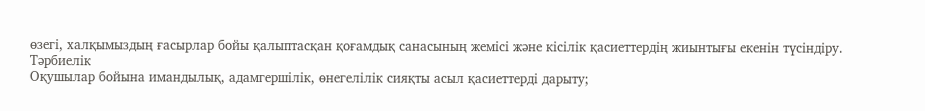өзегі, халқымыздың ғасырлар бойы қалыптасқан қоғамдық санасының жемісі және кісілік қасиеттердің жиынтығы екенін түсіндіру.
Тәрбиелік
Оқушылар бойына имандылық, адамгершілік, өнегелілік сияқты асыл қасиеттерді дарыту;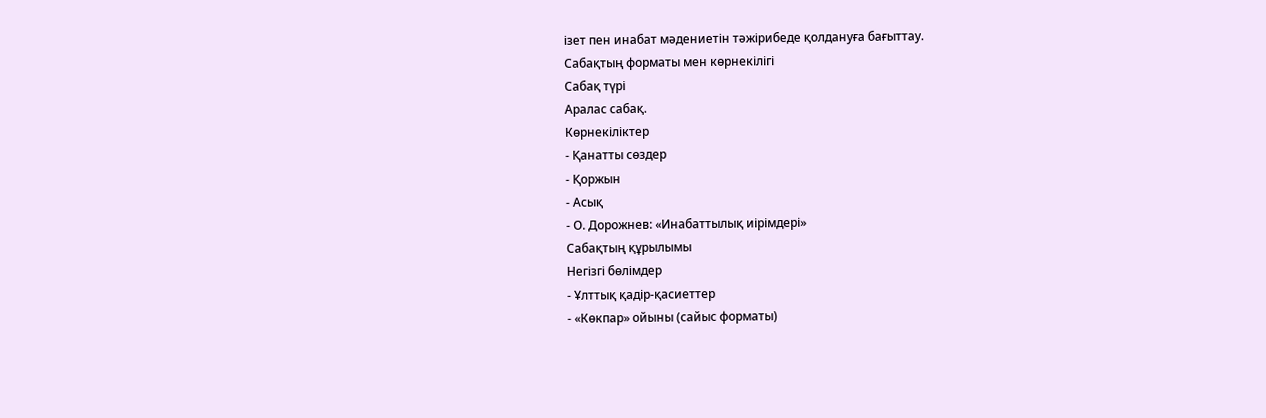ізет пен инабат мәдениетін тәжірибеде қолдануға бағыттау.
Сабақтың форматы мен көрнекілігі
Сабақ түрі
Аралас сабақ.
Көрнекіліктер
- Қанатты сөздер
- Қоржын
- Асық
- О. Дорожнев: «Инабаттылық иірімдері»
Сабақтың құрылымы
Негізгі бөлімдер
- Ұлттық қадір-қасиеттер
- «Көкпар» ойыны (сайыс форматы)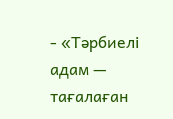- «Тәрбиелі адам — тағалаған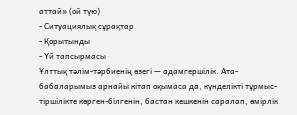аттай» (ой түю)
- Ситуациялық сұрақтар
- Қорытынды
- Үй тапсырмасы
Ұлттық тәлім-тәрбиенің өзегі — адамгершілік. Ата-бабаларымыз арнайы кітап оқымаса да, күнделікті тұрмыс-тіршілікте көрген-білгенін, бастан кешкенін саралап, өмірлік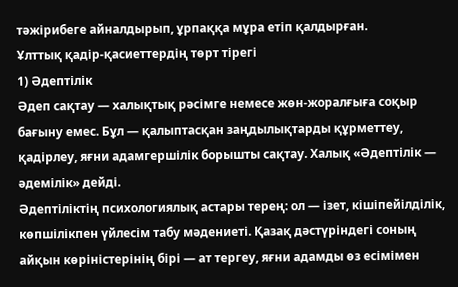тәжірибеге айналдырып, ұрпаққа мұра етіп қалдырған.
Ұлттық қадір-қасиеттердің төрт тірегі
1) Әдептілік
Әдеп сақтау — халықтық рәсімге немесе жөн-жоралғыға соқыр бағыну емес. Бұл — қалыптасқан заңдылықтарды құрметтеу, қадірлеу, яғни адамгершілік борышты сақтау. Халық «Әдептілік — әдемілік» дейді.
Әдептіліктің психологиялық астары терең: ол — ізет, кішіпейілділік, көпшілікпен үйлесім табу мәдениеті. Қазақ дәстүріндегі соның айқын көріністерінің бірі — ат тергеу, яғни адамды өз есімімен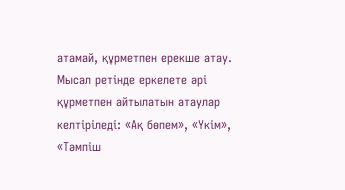атамай, құрметпен ерекше атау.
Мысал ретінде еркелете әрі құрметпен айтылатын атаулар келтіріледі: «Ақ бөпем», «Үкім», «Тәмпіш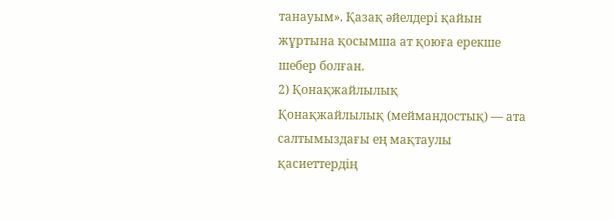танауым». Қазақ әйелдері қайын жұртына қосымша ат қоюға ерекше шебер болған.
2) Қонақжайлылық
Қонақжайлылық (меймандостық) — ата салтымыздағы ең мақтаулы қасиеттердің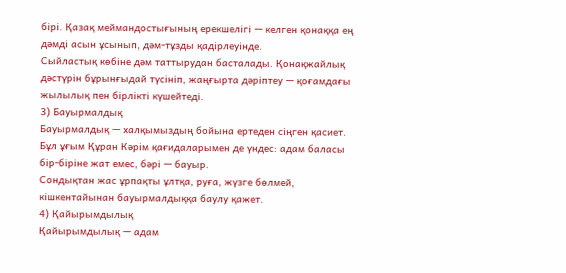бірі. Қазақ меймандостығының ерекшелігі — келген қонаққа ең дәмді асын ұсынып, дәм-тұзды қадірлеуінде.
Сыйластық көбіне дәм таттырудан басталады. Қонақжайлық дәстүрін бұрынғыдай түсініп, жаңғырта дәріптеу — қоғамдағы жылылық пен бірлікті күшейтеді.
3) Бауырмалдық
Бауырмалдық — халқымыздың бойына ертеден сіңген қасиет. Бұл ұғым Құран Кәрім қағидаларымен де үндес: адам баласы бір-біріне жат емес, бәрі — бауыр.
Сондықтан жас ұрпақты ұлтқа, руға, жүзге бөлмей, кішкентайынан бауырмалдыққа баулу қажет.
4) Қайырымдылық
Қайырымдылық — адам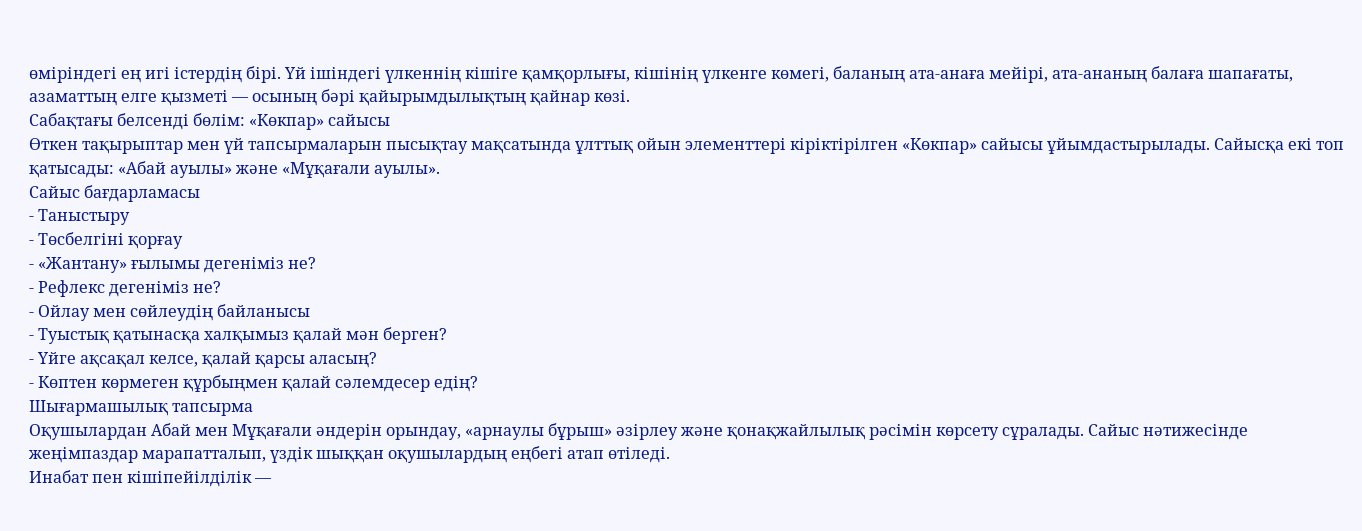өміріндегі ең игі істердің бірі. Үй ішіндегі үлкеннің кішіге қамқорлығы, кішінің үлкенге көмегі, баланың ата-анаға мейірі, ата-ананың балаға шапағаты, азаматтың елге қызметі — осының бәрі қайырымдылықтың қайнар көзі.
Сабақтағы белсенді бөлім: «Көкпар» сайысы
Өткен тақырыптар мен үй тапсырмаларын пысықтау мақсатында ұлттық ойын элементтері кіріктірілген «Көкпар» сайысы ұйымдастырылады. Сайысқа екі топ қатысады: «Абай ауылы» және «Мұқағали ауылы».
Сайыс бағдарламасы
- Таныстыру
- Төсбелгіні қорғау
- «Жантану» ғылымы дегеніміз не?
- Рефлекс дегеніміз не?
- Ойлау мен сөйлеудің байланысы
- Туыстық қатынасқа халқымыз қалай мән берген?
- Үйге ақсақал келсе, қалай қарсы аласың?
- Көптен көрмеген құрбыңмен қалай сәлемдесер едің?
Шығармашылық тапсырма
Оқушылардан Абай мен Мұқағали әндерін орындау, «арнаулы бұрыш» әзірлеу және қонақжайлылық рәсімін көрсету сұралады. Сайыс нәтижесінде жеңімпаздар марапатталып, үздік шыққан оқушылардың еңбегі атап өтіледі.
Инабат пен кішіпейілділік —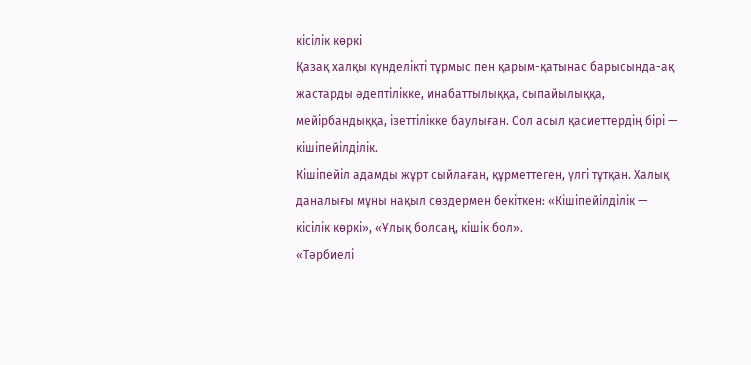кісілік көркі
Қазақ халқы күнделікті тұрмыс пен қарым-қатынас барысында-ақ жастарды әдептілікке, инабаттылыққа, сыпайылыққа, мейірбандыққа, ізеттілікке баулыған. Сол асыл қасиеттердің бірі — кішіпейілділік.
Кішіпейіл адамды жұрт сыйлаған, құрметтеген, үлгі тұтқан. Халық даналығы мұны нақыл сөздермен бекіткен: «Кішіпейілділік — кісілік көркі», «Ұлық болсаң, кішік бол».
«Тәрбиелі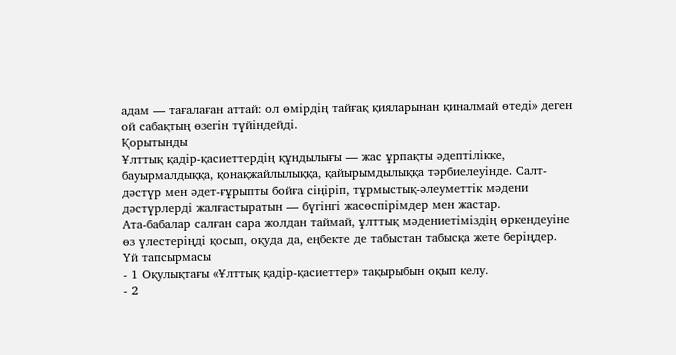адам — тағалаған аттай: ол өмірдің тайғақ қияларынан қиналмай өтеді» деген ой сабақтың өзегін түйіндейді.
Қорытынды
Ұлттық қадір-қасиеттердің құндылығы — жас ұрпақты әдептілікке, бауырмалдыққа, қонақжайлылыққа, қайырымдылыққа тәрбиелеуінде. Салт-дәстүр мен әдет-ғұрыпты бойға сіңіріп, тұрмыстық-әлеуметтік мәдени дәстүрлерді жалғастыратын — бүгінгі жасөспірімдер мен жастар.
Ата-бабалар салған сара жолдан таймай, ұлттық мәдениетіміздің өркендеуіне өз үлестеріңді қосып, оқуда да, еңбекте де табыстан табысқа жете беріңдер.
Үй тапсырмасы
- 1 Оқулықтағы «Ұлттық қадір-қасиеттер» тақырыбын оқып келу.
- 2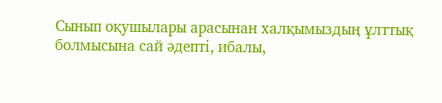Сынып оқушылары арасынан халқымыздың ұлттық болмысына сай әдепті, ибалы,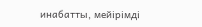инабатты, мейірімді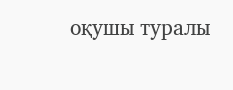оқушы туралы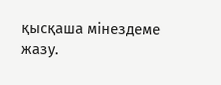қысқаша мінездеме жазу.